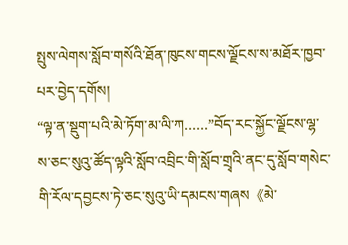སྤུས་ལེགས་སློབ་གསོའི་ཐོན་ཁུངས་གངས་ལྗོངས་ས་མཐོར་ཁྱབ་པར་བྱེད་དགོས།
“ལྟ་ན་སྡུག་པའི་མེ་ཏོག་མ་ལི་ཀ……”བོད་རང་སྐྱོང་ལྗོངས་ལྷ་ས་ཅང་སུའུ་ཚོད་ལྟའི་སློབ་འབྲིང་གི་སློབ་གྲྭའི་ནང་དུ་སློབ་གསེང་གི་རོལ་དབྱངས་ཏེ་ཅང་སུའུ་ཡི་དམངས་གཞས《མེ་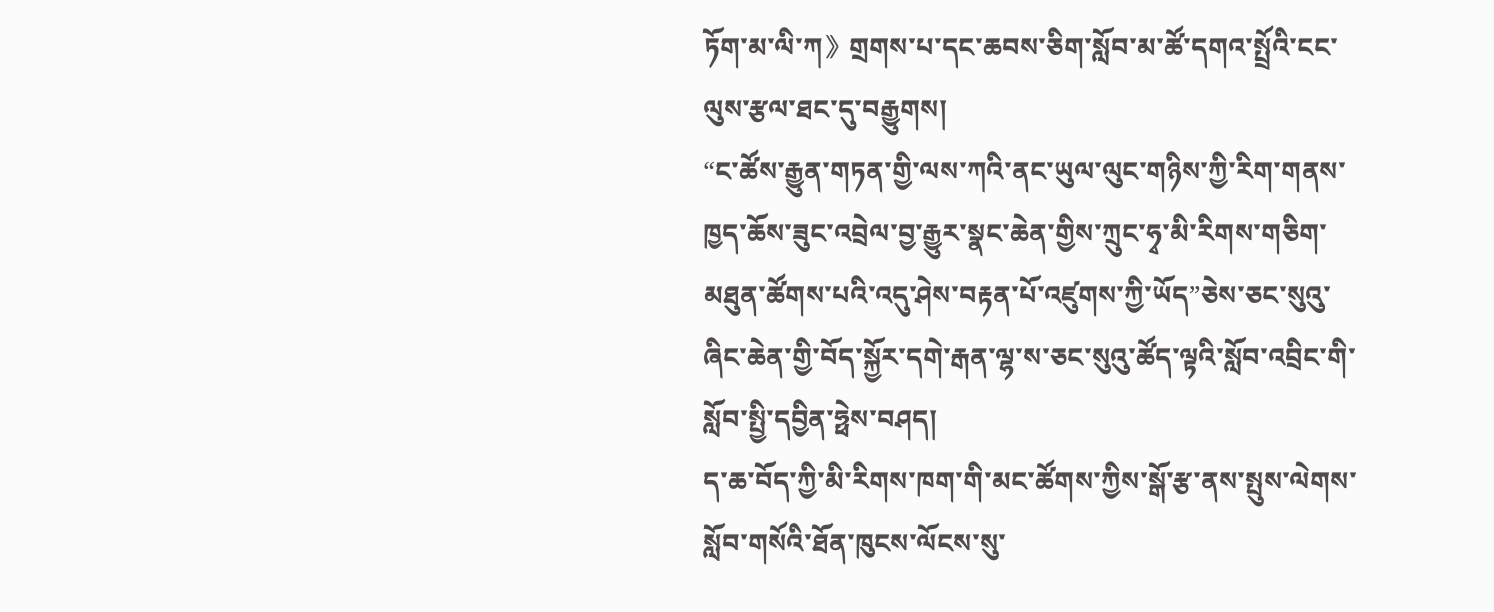ཏོག་མ་ལི་ཀ》གྲགས་པ་དང་ཆབས་ཅིག་སློབ་མ་ཚོ་དགའ་སྤྲོའི་ངང་ལུས་རྩལ་ཐང་དུ་བརྒྱུགས།
“ང་ཚོས་རྒྱུན་གཏན་གྱི་ལས་ཀའི་ནང་ཡུལ་ལུང་གཉིས་ཀྱི་རིག་གནས་ཁྱད་ཆོས་ཟུང་འབྲེལ་བྱ་རྒྱུར་སྣང་ཆེན་གྱིས་ཀྲུང་ཧྭ་མི་རིགས་གཅིག་མཐུན་ཚོགས་པའི་འདུ་ཤེས་བརྟན་པོ་འཛུགས་ཀྱི་ཡོད”ཅེས་ཅང་སུའུ་ཞིང་ཆེན་གྱི་བོད་སྐྱོར་དགེ་རྒན་ལྷ་ས་ཅང་སུའུ་ཚོད་ལྟའི་སློབ་འབྲིང་གི་སློབ་སྤྱི་དབྱིན་ཧྥེས་བཤད།
ད་ཆ་བོད་ཀྱི་མི་རིགས་ཁག་གི་མང་ཚོགས་ཀྱིས་སྒོ་རྩ་ནས་སྤུས་ལེགས་སློབ་གསོའི་ཐོན་ཁུངས་ལོངས་སུ་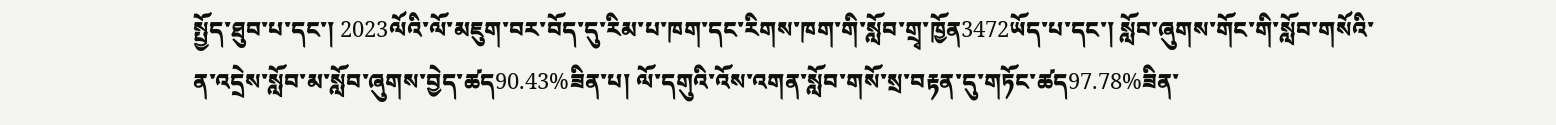སྤྱོད་ཐུབ་པ་དང་། 2023ལོའི་ལོ་མཇུག་བར་བོད་དུ་རིམ་པ་ཁག་དང་རིགས་ཁག་གི་སློབ་གྲྭ་ཁྱོན3472ཡོད་པ་དང་། སློབ་ཞུགས་གོང་གི་སློབ་གསོའི་ན་འདྲེས་སློབ་མ་སློབ་ཞུགས་བྱེད་ཚད90.43%ཟིན་པ། ལོ་དགུའི་འོས་འགན་སློབ་གསོ་སྲ་བརྟན་དུ་གཏོང་ཚད97.78%ཟིན་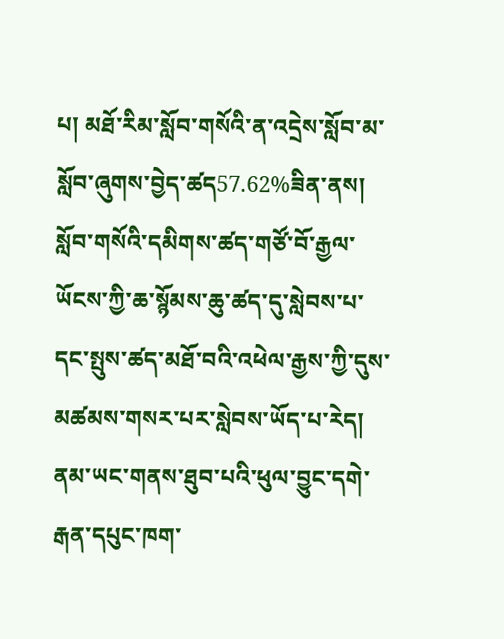པ། མཐོ་རིམ་སློབ་གསོའི་ན་འདྲེས་སློབ་མ་སློབ་ཞུགས་བྱེད་ཚད57.62%ཟིན་ནས། སློབ་གསོའི་དམིགས་ཚད་གཙོ་བོ་རྒྱལ་ཡོངས་ཀྱི་ཆ་སྙོམས་ཆུ་ཚད་དུ་སླེབས་པ་དང་སྤུས་ཚད་མཐོ་བའི་འཕེལ་རྒྱས་ཀྱི་དུས་མཚམས་གསར་པར་སླེབས་ཡོད་པ་རེད།
ནམ་ཡང་གནས་ཐུབ་པའི་ཕུལ་བྱུང་དགེ་རྒན་དཔུང་ཁག་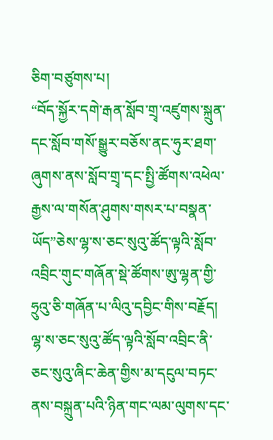ཅིག་བཙུགས་པ།
“བོད་སྐྱོར་དགེ་རྒན་སློབ་གྲྭ་འཛུགས་སྐྲུན་དང་སློབ་གསོ་སྒྱུར་བཅོས་ནང་ཧུར་ཐག་ཞུགས་ནས་སློབ་གྲྭ་དང་སྤྱི་ཚོགས་འཕེལ་རྒྱས་ལ་གསོན་ཤུགས་གསར་པ་བསྣན་ཡོད”ཅེས་ལྷ་ས་ཅང་སུའུ་ཚོད་ལྟའི་སློབ་འབྲིང་གུང་གཞོན་སྡེ་ཚོགས་ཨུ་ལྷན་གྱི་ཧྲུའུ་ཅི་གཞོན་པ་ལིའུ་དབྱིང་གིས་བརྗོད།
ལྷ་ས་ཅང་སུའུ་ཚོད་ལྟའི་སློབ་འབྲིང་ནི་ཅང་སུའུ་ཞིང་ཆེན་གྱིས་མ་དངུལ་བཏང་ནས་བསྐྲུན་པའི་ཉིན་གང་ལམ་ལུགས་དང་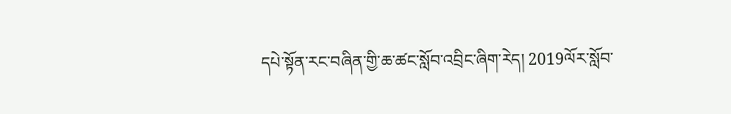དཔེ་སྟོན་རང་བཞིན་གྱི་ཆ་ཚང་སློབ་འབྲིང་ཞིག་རེད། 2019ལོར་སློབ་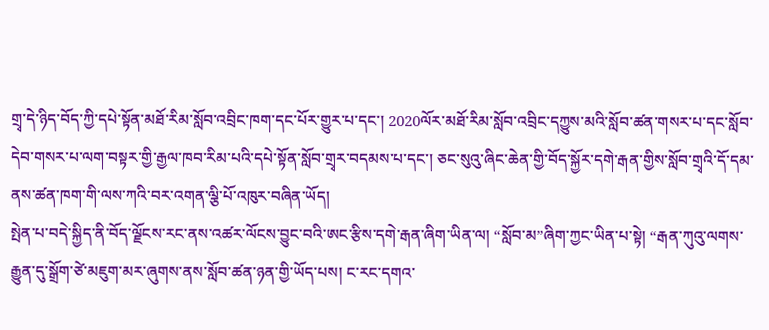གྲྭ་དེ་ཉིད་བོད་ཀྱི་དཔེ་སྟོན་མཐོ་རིམ་སློབ་འབྲིང་ཁག་དང་པོར་གྱུར་པ་དང་། 2020ལོར་མཐོ་རིམ་སློབ་འབྲིང་དཀྱུས་མའི་སློབ་ཚན་གསར་པ་དང་སློབ་དེབ་གསར་པ་ལག་བསྟར་གྱི་རྒྱལ་ཁབ་རིམ་པའི་དཔེ་སྟོན་སློབ་གྲྭར་བདམས་པ་དང་། ཅང་སུའུ་ཞིང་ཆེན་གྱི་བོད་སྐྱོར་དགེ་རྒན་གྱིས་སློབ་གྲྭའི་དོ་དམ་ནས་ཚན་ཁག་གི་ལས་ཀའི་བར་འགན་ལྕི་པོ་འཁུར་བཞིན་ཡོད།
སྤེན་པ་བདེ་སྐྱིད་ནི་བོད་ལྗོངས་རང་ནས་འཚར་ལོངས་བྱུང་བའི་ཨང་རྩིས་དགེ་རྒན་ཞིག་ཡིན་ལ། “སློབ་མ”ཞིག་ཀྱང་ཡིན་པ་སྟེ། “རྒན་ཀུའུ་ལགས་རྒྱུན་དུ་སྒྲོག་ཙེ་མཇུག་མར་ཞུགས་ནས་སློབ་ཚན་ཉན་གྱི་ཡོད་པས། ང་རང་དགའ་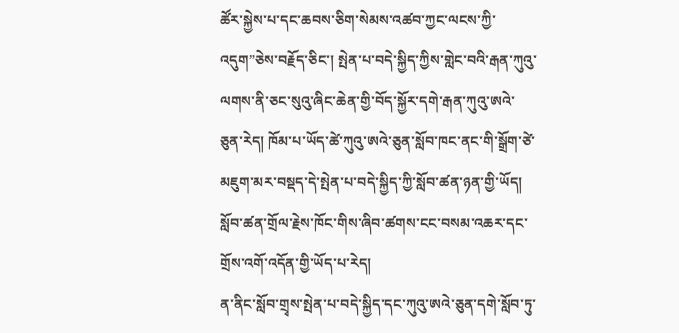ཚོར་སྐྱེས་པ་དང་ཆབས་ཅིག་སེམས་འཚབ་ཀྱང་ལངས་ཀྱི་འདུག”ཅེས་བརྗོད་ཅིང་། སྤེན་པ་བདེ་སྐྱིད་ཀྱིས་གླེང་བའི་རྒན་ཀུའུ་ལགས་ནི་ཅང་སུའུ་ཞིང་ཆེན་གྱི་བོད་སྐྱོར་དགེ་རྒན་ཀུའུ་ཨའེ་ཅུན་རེད། ཁོམ་པ་ཡོད་ཚེ་ཀུའུ་ཨའེ་ཅུན་སློབ་ཁང་ནང་གི་སྒྲོག་ཙེ་མཇུག་མར་བསྡད་དེ་སྤེན་པ་བདེ་སྐྱིད་ཀྱི་སློབ་ཚན་ཉན་གྱི་ཡོད། སློབ་ཚན་གྲོལ་རྗེས་ཁོང་གིས་ཞིབ་ཚགས་ངང་བསམ་འཆར་དང་གྲོས་འགོ་འདོན་གྱི་ཡོད་པ་རེད།
ན་ནིང་སློབ་གྲྭས་སྤེན་པ་བདེ་སྐྱིད་དང་ཀུའུ་ཨའེ་ཅུན་དགེ་སློབ་ཏུ་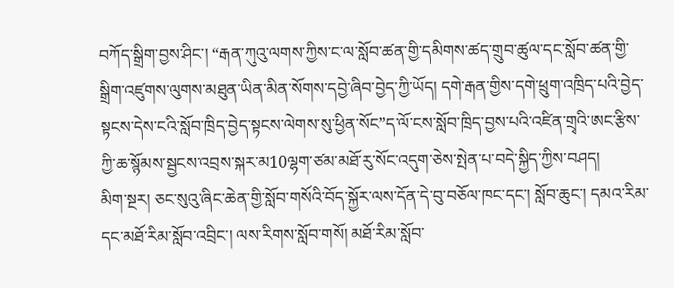བཀོད་སྒྲིག་བྱས་ཤིང་། “རྒན་ཀུའུ་ལགས་ཀྱིས་ང་ལ་སློབ་ཚན་གྱི་དམིགས་ཚད་གྲུབ་ཚུལ་དང་སློབ་ཚན་གྱི་སྒྲིག་འཛུགས་ལུགས་མཐུན་ཡིན་མིན་སོགས་དབྱེ་ཞིབ་བྱེད་ཀྱི་ཡོད། དགེ་རྒན་གྱིས་དགེ་ཕྲུག་འཁྲིད་པའི་བྱེད་སྟངས་དེས་ངའི་སློབ་ཁྲིད་བྱེད་སྟངས་ལེགས་སུ་ཕྱིན་སོང”ད་ལོ་ངས་སློབ་ཁྲིད་བྱས་པའི་འཛིན་གྲྭའི་ཨང་རྩིས་ཀྱི་ཆ་སྙོམས་སྦྱངས་འབྲས་སྐར་མ10ལྷག་ཙམ་མཐོ་རུ་སོང་འདུག་ཅེས་སྤེན་པ་བདེ་སྐྱིད་ཀྱིས་བཤད།
མིག་སྔར། ཅང་སུའུ་ཞིང་ཆེན་གྱི་སློབ་གསོའི་བོད་སྐྱོར་ལས་དོན་དེ་བུ་བཅོལ་ཁང་དང་། སློབ་ཆུང་། དམའ་རིམ་དང་མཐོ་རིམ་སློབ་འབྲིང་། ལས་རིགས་སློབ་གསོ། མཐོ་རིམ་སློབ་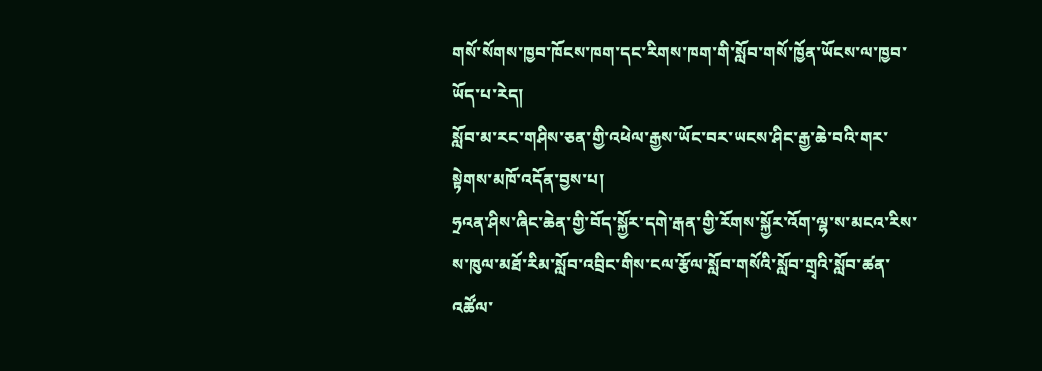གསོ་སོགས་ཁྱབ་ཁོངས་ཁག་དང་རིགས་ཁག་གི་སློབ་གསོ་ཁྱོན་ཡོངས་ལ་ཁྱབ་ཡོད་པ་རེད།
སློབ་མ་རང་གཤིས་ཅན་གྱི་འཕེལ་རྒྱས་ཡོང་བར་ཡངས་ཤིང་རྒྱ་ཆེ་བའི་གར་སྟེགས་མཁོ་འདོན་བྱས་པ།
ཧྲའན་ཤིས་ཞིང་ཆེན་གྱི་བོད་སྐྱོར་དགེ་རྒན་གྱི་རོགས་སྐྱོར་འོག་ལྷ་ས་མངའ་རིས་ས་ཁུལ་མཐོ་རིམ་སློབ་འབྲིང་གིས་ངལ་རྩོལ་སློབ་གསོའི་སློབ་གྲྭའི་སློབ་ཚན་འཚོལ་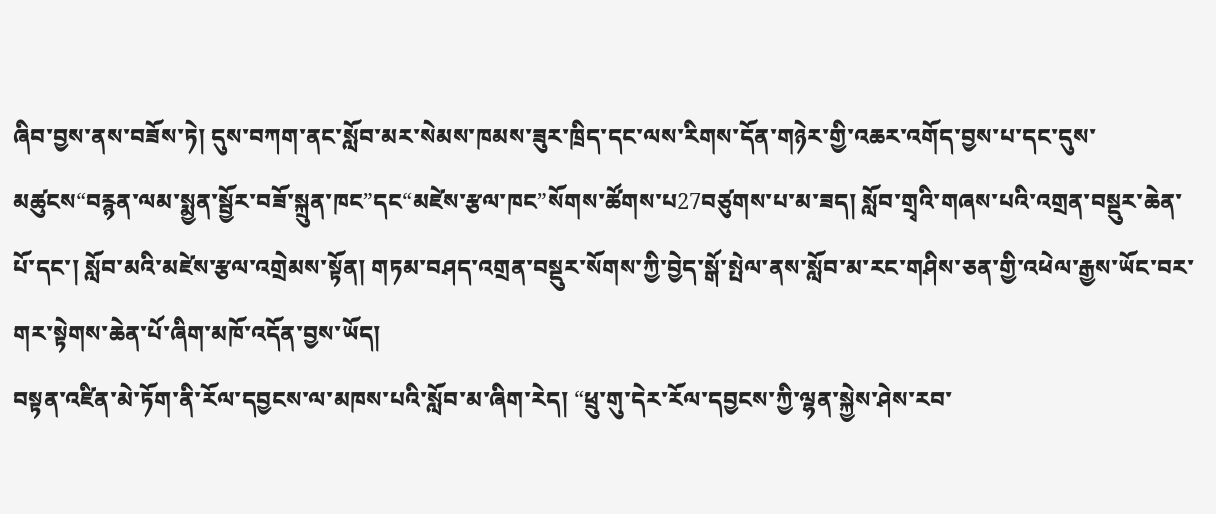ཞིབ་བྱས་ནས་བཟོས་ཏེ། དུས་བཀག་ནང་སློབ་མར་སེམས་ཁམས་ཟུར་ཁྲིད་དང་ལས་རིགས་དོན་གཉེར་གྱི་འཆར་འགོད་བྱས་པ་དང་དུས་མཚུངས“བརྙན་ལམ་སྨྱན་སྦྱོར་བཟོ་སྐྲུན་ཁང”དང“མཛེས་རྩལ་ཁང”སོགས་ཚོགས་པ27བཙུགས་པ་མ་ཟད། སློབ་གྲྭའི་གཞས་པའི་འགྲན་བསྡུར་ཆེན་པོ་དང་། སློབ་མའི་མཛེས་རྩལ་འགྲེམས་སྟོན། གཏམ་བཤད་འགྲན་བསྡུར་སོགས་ཀྱི་བྱེད་སྒོ་སྤེལ་ནས་སློབ་མ་རང་གཤིས་ཅན་གྱི་འཕེལ་རྒྱས་ཡོང་བར་གར་སྟེགས་ཆེན་པོ་ཞིག་མཁོ་འདོན་བྱས་ཡོད།
བསྟན་འཛིན་མེ་ཏོག་ནི་རོལ་དབྱངས་ལ་མཁས་པའི་སློབ་མ་ཞིག་རེད། “ཕྲུ་གུ་དེར་རོལ་དབྱངས་ཀྱི་ལྷན་སྐྱེས་ཤེས་རབ་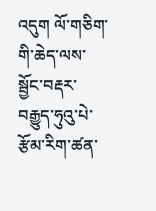འདུག ལོ་གཅིག་གི་ཆེད་ལས་སྦྱོང་བརྡར་བརྒྱུད་ཧུའུ་པེ་རྩོམ་རིག་ཚན་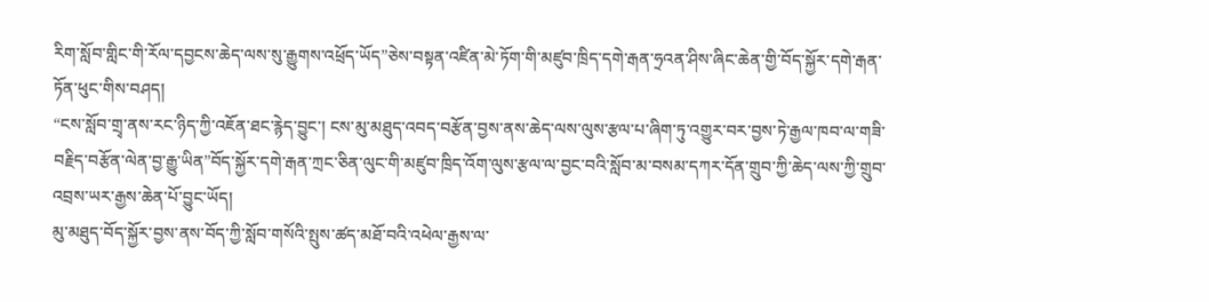རིག་སློབ་གླིང་གི་རོལ་དབྱངས་ཆེད་ལས་སུ་རྒྱུགས་འཕྲོད་ཡོད”ཅེས་བསྟན་འཛིན་མེ་ཏོག་གི་མཛུབ་ཁྲིད་དགེ་རྒན་ཧྲའན་ཤིས་ཞིང་ཆེན་གྱི་བོད་སྐྱོར་དགེ་རྒན་ཏོན་ཕུང་གིས་བཤད།
“ངས་སློབ་གྲྭ་ནས་རང་ཉིད་ཀྱི་འཇོན་ཐང་རྙེད་བྱུང་། ངས་མུ་མཐུད་འབད་བརྩོན་བྱས་ནས་ཆེད་ལས་ལུས་རྩལ་པ་ཞིག་ཏུ་འགྱུར་བར་བྱས་ཏེ་རྒྱལ་ཁབ་ལ་གཟི་བརྗིད་བརྩོན་ལེན་བྱ་རྒྱུ་ཡིན”བོད་སྐྱོར་དགེ་རྒན་ཀྲང་ཅིན་ལུང་གི་མཛུབ་ཁྲིད་འོག་ལུས་རྩལ་ལ་བྱང་བའི་སློབ་མ་བསམ་དཀར་དོན་གྲུབ་ཀྱི་ཆེད་ལས་ཀྱི་གྲུབ་འབྲས་ཡར་རྒྱས་ཆེན་པོ་བྱུང་ཡོད།
མུ་མཐུད་བོད་སྐྱོར་བྱས་ནས་བོད་ཀྱི་སློབ་གསོའི་སྤུས་ཚད་མཐོ་བའི་འཕེལ་རྒྱས་ལ་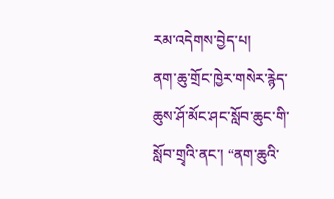རམ་འདེགས་བྱེད་པ།
ནག་ཆུ་གྲོང་ཁྱེར་གསེར་རྙེད་ཆུས་ཤོ་མོང་ཤང་སློབ་ཆུང་གི་སློབ་གྲྭའི་ནང་། “ནག་ཆུའི་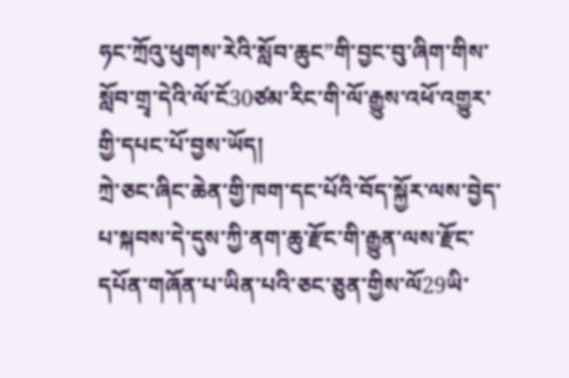ཧང་ཀྲོའུ་ཕུགས་རེའི་སློབ་ཆུང”གི་བྱང་བུ་ཞིག་གིས་སློབ་གྲྭ་དེའི་ལོ་ངོ30ཙམ་རིང་གི་ལོ་རྒྱུས་འཕོ་འགྱུར་གྱི་དཔང་པོ་བྱས་ཡོད།
ཀྲེ་ཅང་ཞིང་ཆེན་གྱི་ཁག་དང་པོའི་བོད་སྐྱོར་ལས་བྱེད་པ་སྐབས་དེ་དུས་ཀྱི་ནག་ཆུ་རྫོང་གི་རྒྱུན་ལས་རྫོང་དཔོན་གཞོན་པ་ཡིན་པའི་ཅང་ཅུན་གྱིས་ལོ29ཡི་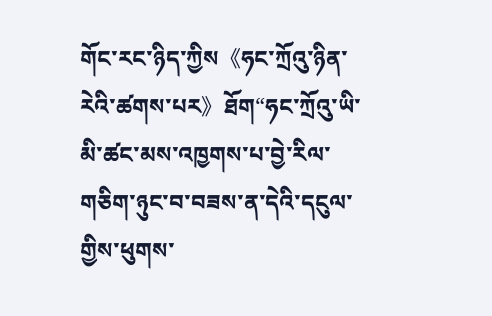གོང་རང་ཉིད་ཀྱིས《ཧང་ཀྲོའུ་ཉིན་རེའི་ཚགས་པར》ཐོག“ཧང་ཀྲོའུ་ཡི་མི་ཚང་མས་འཁྱགས་པ་བྱེ་རིལ་གཅིག་ཉུང་བ་བཟས་ན་དེའི་དངུལ་གྱིས་ཕུགས་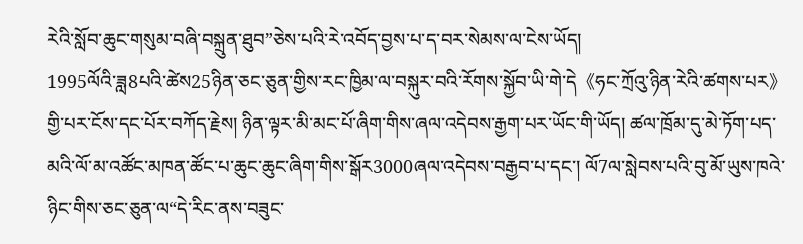རེའི་སློབ་ཆུང་གསུམ་བཞི་བསྐྲུན་ཐུབ”ཅེས་པའི་རེ་འབོད་བྱས་པ་ད་བར་སེམས་ལ་ངེས་ཡོད།
1995ལོའི་ཟླ8པའི་ཚེས25ཉིན་ཅང་ཅུན་གྱིས་རང་ཁྱིམ་ལ་བསྐུར་བའི་རོགས་སྐྱོབ་ཡི་གེ་དེ《ཧང་ཀྲོའུ་ཉིན་རེའི་ཚགས་པར》གྱི་པར་ངོས་དང་པོར་བཀོད་རྗེས། ཉིན་ལྟར་མི་མང་པོ་ཞིག་གིས་ཞལ་འདེབས་རྒྱག་པར་ཡོང་གི་ཡོད། ཚལ་ཁྲོམ་དུ་མེ་ཏོག་པད་མའི་ལོ་མ་འཚོང་མཁན་ཚོང་པ་ཆུང་ཆུང་ཞིག་གིས་སྒོར3000ཞལ་འདེབས་བརྒྱབ་པ་དང་། ལོ7ལ་སླེབས་པའི་བུ་མོ་ཡུས་ཁའེ་ཉིང་གིས་ཅང་ཅུན་ལ“དེ་རིང་ནས་བཟུང་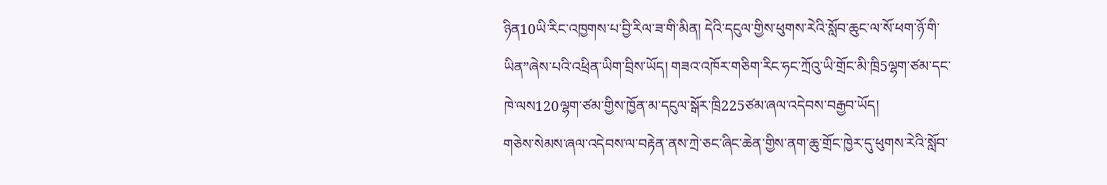ཉིན10ཡི་རིང་འཁྱགས་པ་བྱི་རིལ་ཟ་གི་མིན། དེའི་དངུལ་གྱིས་ཕུགས་རེའི་སློབ་ཆུང་ལ་སོ་ཕག་ཉོ་གི་ཡིན”ཞེས་པའི་འཕྲིན་ཡིག་བྲིས་ཡོད། གཟའ་འཁོར་གཅིག་རིང་ཧང་ཀྲོའུ་ཡི་གྲོང་མི་ཁྲི5ལྷག་ཙམ་དང་ཁེ་ལས120ལྷག་ཙམ་གྱིས་ཁྱོན་མ་དངུལ་སྒོར་ཁྲི225ཙམ་ཞལ་འདེབས་བརྒྱབ་ཡོད།
གཅེས་སེམས་ཞལ་འདེབས་ལ་བརྟེན་ནས་ཀྲེ་ཅང་ཞིང་ཆེན་གྱིས་ནག་ཆུ་གྲོང་ཁྱེར་དུ་ཕུགས་རེའི་སློབ་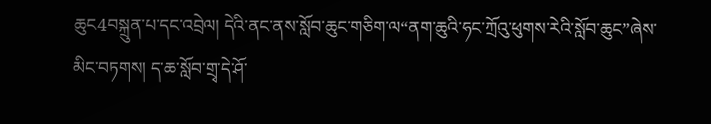ཆུང4བསྐྲུན་པ་དང་འབྲེལ། དེའི་ནང་ནས་སློབ་ཆུང་གཅིག་ལ“ནག་ཆུའི་ཧང་ཀྲོའུ་ཕུགས་རེའི་སློབ་ཆུང”ཞེས་མིང་བཏགས། ད་ཆ་སློབ་གྲྭ་དེ་ཤོ་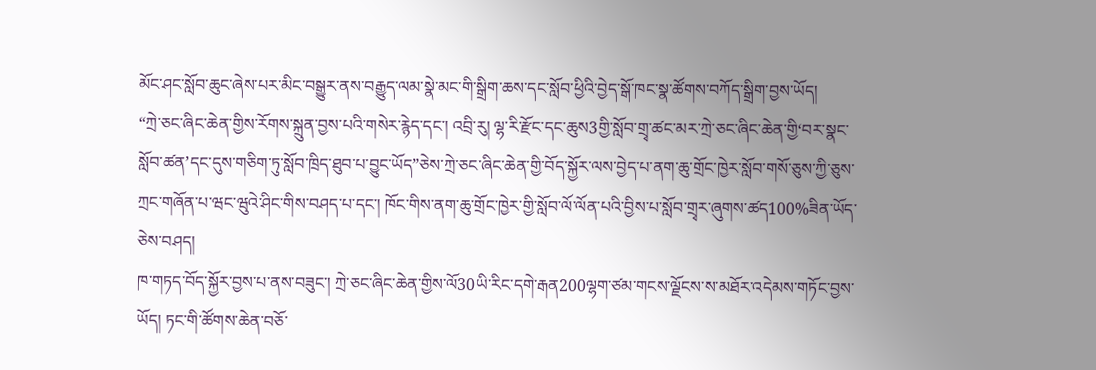མོང་ཤང་སློབ་ཆུང་ཞེས་པར་མིང་བསྒྱུར་ནས་བརྒྱུད་ལམ་སྣེ་མང་གི་སྒྲིག་ཆས་དང་སློབ་ཕྱིའི་བྱེད་སྒོ་ཁང་སྣ་ཚོགས་བཀོད་སྒྲིག་བྱས་ཡོད།
“ཀྲེ་ཅང་ཞིང་ཆེན་གྱིས་རོགས་སྐྲུན་བྱས་པའི་གསེར་རྙེད་དང་། འབྲི་རུ། ལྷ་རི་རྫོང་དང་ཆུས3གྱི་སློབ་གྲྭ་ཚང་མར་ཀྲེ་ཅང་ཞིང་ཆེན་གྱི‘བར་སྣང་སློབ་ཚན’དང་དུས་གཅིག་ཏུ་སློབ་ཁྲིད་ཐུབ་པ་བྱུང་ཡོད”ཅེས་ཀྲེ་ཅང་ཞིང་ཆེན་གྱི་བོད་སྐྱོར་ལས་བྱེད་པ་ནག་ཆུ་གྲོང་ཁྱེར་སློབ་གསོ་ཅུས་ཀྱི་ཅུས་ཀྲང་གཞོན་པ་ཝང་ཝུའེ་ཤིང་གིས་བཤད་པ་དང་། ཁོང་གིས་ནག་ཆུ་གྲོང་ཁྱེར་གྱི་སློབ་ལོ་ལོན་པའི་བྱིས་པ་སློབ་གྲྭར་ཞུགས་ཚད100%ཟིན་ཡོད་ཅེས་བཤད།
ཁ་གཏད་བོད་སྐྱོར་བྱས་པ་ནས་བཟུང་། ཀྲེ་ཅང་ཞིང་ཆེན་གྱིས་ལོ30ཡི་རིང་དགེ་རྒན200ལྷག་ཙམ་གངས་ལྗོངས་ས་མཐོར་འདེམས་གཏོང་བྱས་ཡོད། ཏང་གི་ཚོགས་ཆེན་བཅོ་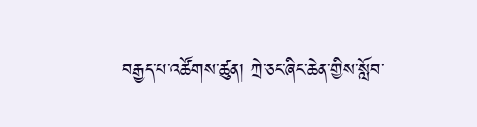བརྒྱད་པ་འཚོགས་ཚུན། ཀྲེ་ཅང་ཞིང་ཆེན་གྱིས་སློབ་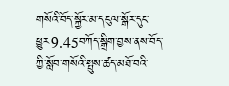གསོའི་བོད་སྐྱོར་མ་དངུལ་སྒོར་དུང་ཕྱུར9.45བཀོད་སྒྲིག་བྱས་ནས་བོད་ཀྱི་སློབ་གསོའི་སྤུས་ཚད་མཐོ་བའི་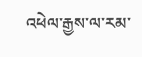འཕེལ་རྒྱས་ལ་རམ་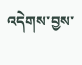འདེགས་བྱས་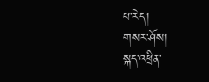པ་རེད།
གསར་ཤོས།
སྐད་འཕྲིན་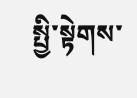སྤྱི་སྟེགས་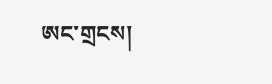ཨང་གྲངས།